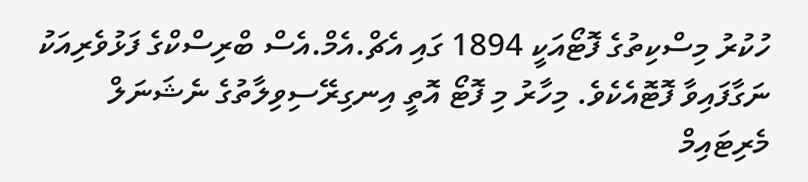ހުކުރު މިސްކިތުގެ ފޮޓޯއަކީ 1894 ގައި އެޗް.އެމް.އެސް ބްރިސްކްގެ ފަޅުވެރިއަކު ނަގާފައިވާ ފޮޓޮއެކެވެ. މިހާރު މި ފޮޓޯ އޮތީ އިނގިރޭސިވިލާތުގެ ނެޝަނަލް މެރިޓައިމް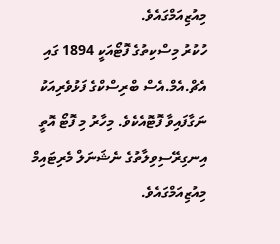މިއުޒިއަމްގައެވެ.
ހުކުރު މިސްކިތުގެ ފޮޓޯއަކީ 1894 ގައި އެޗް.އެމް.އެސް ބްރިސްކްގެ ފަޅުވެރިއަކު ނަގާފައިވާ ފޮޓޮއެކެވެ. މިހާރު މި ފޮޓޯ އޮތީ އިނގިރޭސިވިލާތުގެ ނެޝަނަލް މެރިޓައިމް މިއުޒިއަމްގައެވެ.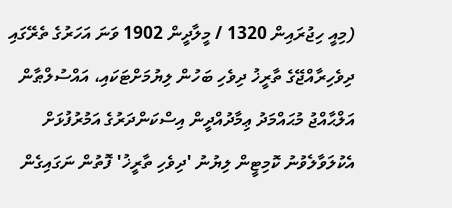(މިއީ ހިޖުރައިން 1320 / މީލާދީން 1902 ވަނަ އަހަރުގެ ތެރޭގައި ދިވެހިރާއްޖޭގެ ތާރީޚު ދިވެހި ބަހުން ލިޔުމަށްޓަކައި، އައްސުލްޠާން އަލްޙާއްޖު މުޙައްމަދު ޢިމާދުއްދީން އިސްކަންދަރުގެ އަމުރުފުޅަށް އެކުލަވާލެވުނު ކޮމިޓީން ލިޔުނު 'ދިވެހި ތާރީޚު' ފޮތުން ނަގައިގެން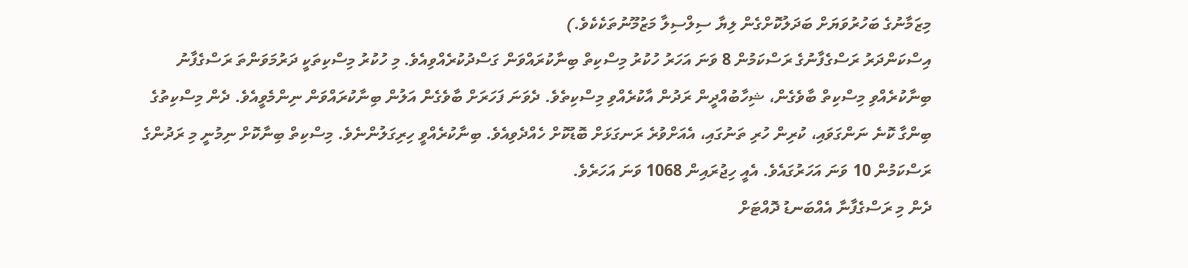މިޒަމާނުގެ ބަހުރުވަޔަށް ބަދަލުކޮށްގެން ލިޔާ ސިލްސިލާ މަޒުމޫނުތަކެކެވެ.)
އިސްކަންދަރު ރަސްގެފާނުގެ ރަސްކަމުން 8 ވަނަ އަހަރު ހުކުރު މިސްކިތް ބިނާކުރައްވަން ގަސްދުކުރެއްވިއެވެ. މި ހުކުރު މިސްކިތަކީ ދަރުމަވަންތަ ރަސްގެފާނު ބިނާކުރެއްވި މިސްކިތް ބާވެގެން، ޝިހާބުއްދީން ރަދުން އާކުރެއްވި މިސްކިތެވެ. ދެވަނަ ފަހަރަށް ބާވެގެން އަލުން ބިނާކުރައްވަން ނިންމެވީއެވެ. ދެން މިސްކިތުގެ ބިންގާ ކޮނެ ނަންގަވައި، ކުރިން ހުރި ތަނުގައި، އެއަށްވުރެ ރަނގަޅަށް ބޮޑުކޮށް ހެއްދެވިއެވެ. ބިނާކުރެއްވީ ހިރިގަލުންނެވެ. މިސްކިތް ބިނާކޮށް ނިމުނީ މި ރަދުންގެ ރަސްކަމުން 10 ވަނަ އަހަރުގައެވެ. އެއީ ހިޖުރައިން 1068 ވަނަ އަހަރެވެ.
ދެން މި ރަސްގެފާނާ އެއްބަނޑު ދޮއްޓަށް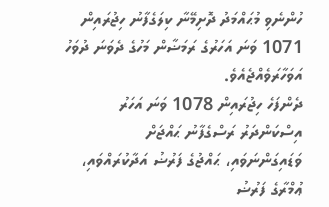ހުންނެވި މުޙައްމަދު ދޮށިމޭނާ ކިލަގެފާނު ހިޖުރައިން 1071 ވަނަ އަހަރުގެ ރަމަޟާން މަހުގެ ދެވަނަ ދުވަހު އަވަހާރަވެއްޖެއެވެ.
ދެންފަހެ ހިޖުރައިން 1078 ވަނަ އަހަރު އިސްކަންދަރު ރަސްގެފާނު ޙައްޖަށް ވަޑައިގަންނަވައި، ޙައްޖުގެ ފަރުޟު އަދާކުރައްވައި، ޢުމްރާގެ ފަރުޟު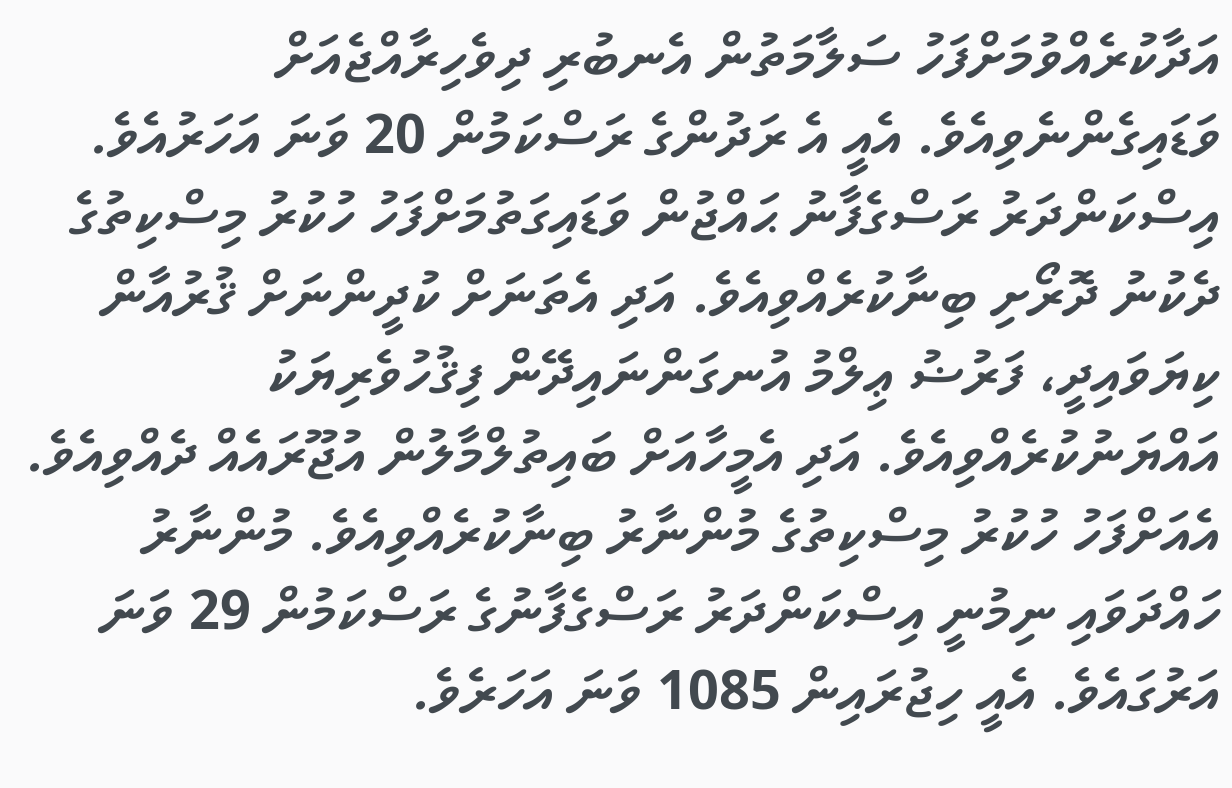އަދާކުރެއްވުމަށްފަހު ސަލާމަތުން އެނބުރި ދިވެހިރާއްޖެއަށް ވަޑައިގެންނެވިއެވެ. އެއީ އެ ރަދުންގެ ރަސްކަމުން 20 ވަނަ އަހަރުއެވެ.
އިސްކަންދަރު ރަސްގެފާނު ޙައްޖުން ވަޑައިގަތުމަށްފަހު ހުކުރު މިސްކިތުގެ ދެކުނު ދޮރޯށި ބިނާކުރެއްވިއެވެ. އަދި އެތަނަށް ކުދީންނަށް ޤުރުއާން ކިޔަވައިދީ، ފަރުޟު ޢިލްމު އުނގަންނައިދޭން ފިޤުހުވެރިޔަކު އައްޔަނުކުރެއްވިއެވެ. އަދި އެމީހާއަށް ބައިތުލްމާލުން އުޖޫރައެއް ދެއްވިއެވެ.
އެއަށްފަހު ހުކުރު މިސްކިތުގެ މުންނާރު ބިނާކުރެއްވިއެވެ. މުންނާރު ހައްދަވައި ނިމުނީ އިސްކަންދަރު ރަސްގެފާނުގެ ރަސްކަމުން 29 ވަނަ އަރުގައެވެ. އެއީ ހިޖުރައިން 1085 ވަނަ އަހަރެވެ.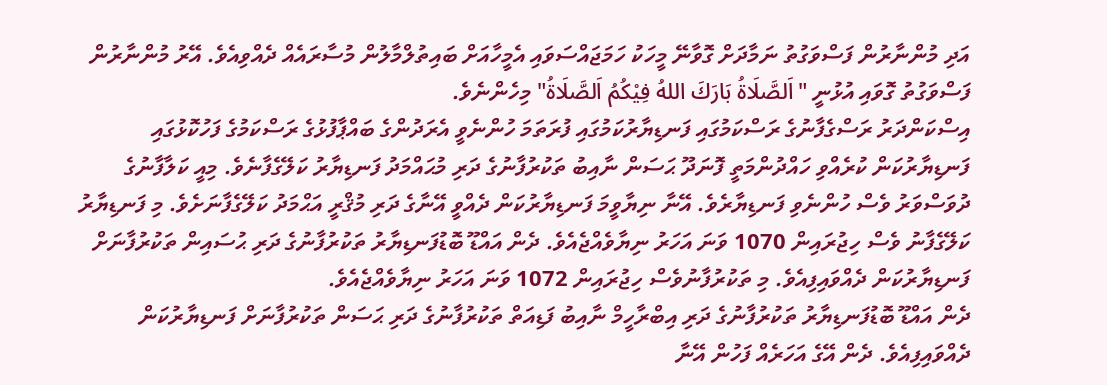އަދި މުންނާރުން ފަސްވަގުތު ނަމާދަށް ގޮވާނޭ މީހަކު ހަމަޖައްސަވައި އެމީހާއަށް ބައިތުލްމާލުން މުސާރައެއް ދެއްވިއެވެ. އޭރު މުންނާރުން ފަސްވަގުތު ގޮވައި އުޅުނީ "اَلصَّلَاةُ بَارَكَ اللهُ فِيْكُمُ اَلصَّلَاةُ" މިހެންނެވެ.
އިސްކަންދަރު ރަސްގެފާނުގެ ރަސްކަމުގައި ފަނޑިޔާރުކަމުގައި ފުރަތަމަ ހުންނެވީ އެރަދުންގެ ބައްޕާފުޅުގެ ރަސްކަމުގެ ފަހުކޮޅުގައި ފަނޑިޔާރުކަން ކުރެއްވި ހައްދުންމަތީ ފޮނަދޫ ޙަސަން ނާއިބު ތަކުރުފާނުގެ ދަރި މުޙައްމަދު ފަނޑިޔާރު ކަލޭގެފާނެވެ. މިއީ ކަލާފާނުގެ ދުވަސްވަރު ވެސް ހުންނެވި ފަނޑިޔާރެވެ. އޭނާ ނިޔާވީމަ ފަނޑިޔާރުކަން ދެއްވީ އޭނާގެ ދަރި މުޤްރީ އަޙްމަދު ކަލޭގެފާނަށެވެ. މި ފަނޑިޔާރު ކަލޭގެފާނު ވެސް ހިޖުރައިން 1070 ވަނަ އަހަރު ނިޔާވެއްޖެއެވެ. ދެން އައްޑޫ ބޮޑުފަނޑިޔާރު ތަކުރުފާނުގެ ދަރި ޙުސައިން ތަކުރުފާނަށް ފަނޑިޔާރުކަން ދެއްވައިފިއެވެ. މި ތަކުރުފާނުވެސް ހިޖުރައިން 1072 ވަނަ އަހަރު ނިޔާވެއްޖެއެވެ.
ދެން އައްޑޫ ބޮޑުފަނޑިޔާރު ތަކުރުފާނުގެ ދަރި އިބްރާހީމް ނާއިބު ފަޑިއަތް ތަކުރުފާނުގެ ދަރި ޙަސަން ތަކުރުފާނަށް ފަނޑިޔާރުކަން ދެއްވައިފިއެވެ. ދެން އޭގެ އަހަރެއް ފަހުން އޭނާ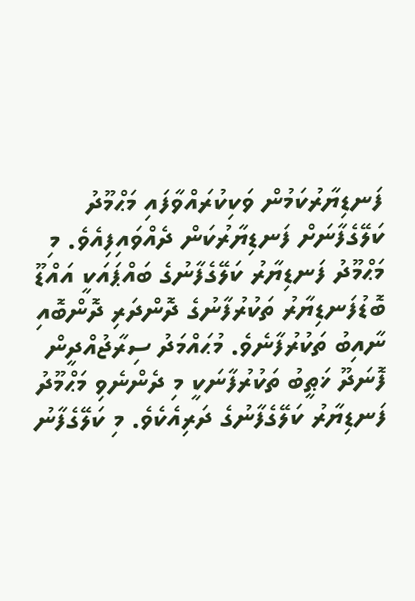ފަނޑިޔާރުކަމުން ވަކިކުރައްވާފައި މަޙްމޫދު ކަލޭގެފާނަށް ފަނޑިޔާރުކަން ދެއްވައިފިއެވެ. މި މަޙްމޫދު ފަނޑިޔާރު ކަލޭގެފާނުގެ ބައްޕައަކީ އައްޑޫ ބޮޑުފަނޑިޔާރު ތަކުރުފާނުގެ ދޮންދަރި ދޮންބޮއި ނާއިބު ތަކުރުފާނެވެ. މުޙައްމަދު ސިރާޖުއްދީން ފޮނަދޫ ޚަޠީބު ތަކުރުފާނަކީ މި ދެންނެވި މަޙްމޫދު ފަނޑިޔާރު ކަލޭގެފާނުގެ ދަރިއެކެވެ. މި ކަލޭގެފާނު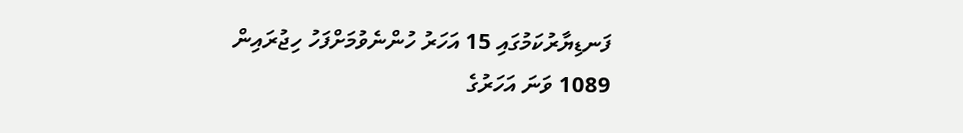ފަނޑިޔާރުކަމުގައި 15 އަހަރު ހުންނެވުމަށްފަހު ހިޖުރައިން 1089 ވަނަ އަހަރުގެ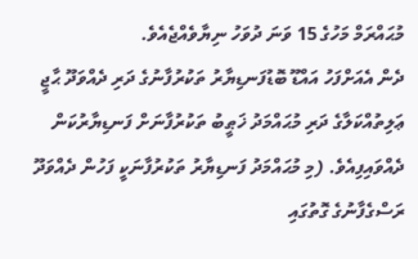މުޙައްރަމް މަހުގެ 15 ވަނަ ދުވަހު ނިޔާވެއްޖެއެވެ.
ދެން އެއަށްފަހު އައްޑޫ ބޮޑުފަނޑިޔާރު ތަކުރުފާނުގެ ދަރި ދެއްވަދޫ ޙާޖީ ޢަލިތުއްކަލާގެ ދަރި މުޙައްމަދު ޚަޠީބު ތަކުރުފާނަށް ފަނޑިޔާރުކަން ދެއްވައިފިއެވެ. (މި މުޙައްމަދު ފަނޑިޔާރު ތަކުރުފާނަކީ ފަހުން ދެއްވަދޫ ރަސްގެފާނުގެ ގޮތުގައި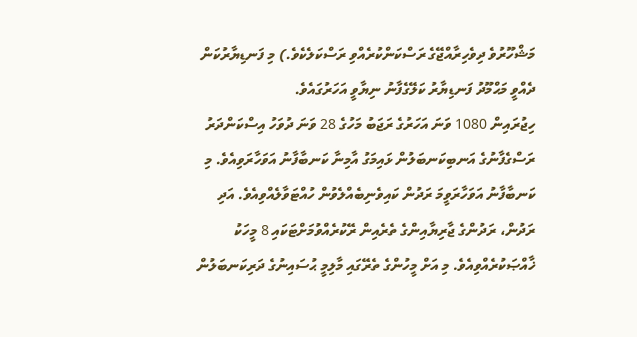މަޝްހޫރުވެ ދިވެހިރާއްޖޭގެ ރަސްކަންކުރެއްވި ރަސްކަލެކެވެ.) މި ފަނޑިޔާރުކަން ދެއްވީ މަޙްމޫދު ފަނޑިޔާރު ކަލޭގެފާނު ނިޔާވީ އަހަރުގައެވެ.
ހިޖުރައިން 1080 ވަނަ އަހަރުގެ ރަޖަބު މަހުގެ 28 ވަނަ ދުވަހު އިސްކަންދަރު ރަސްގެފާނުގެ އަނބިކަނބަލުން ޅައިމަގު އާމިނާ ކަނބާފާނު އަވަހާރަވިއެވެ. މި ކަނބާފާނު އަވަހާރަވީމަ ރަދުން ކައިވެނިބެއްލެވުން ހުއްޓަވާލެއްވިއެވެ. އަދި ރަދުން، ރަދުންގެ ޖާރިޔާއިންގެ ތެރެއިން ރޭކުރެއްވުމަށްޓަކައި 8 މީހަކު ޚާއްޞަކުރެއްވިއެވެ. މި އަށް މީހުންގެ ތެރޭގައި މާލިމީ ޙުސައިނުގެ ދަރިކަނބަލުން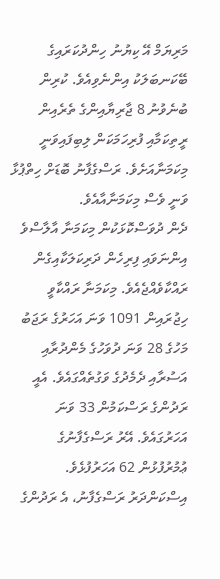މަރިޔަމް އޭ ކިޔުނު ހިންދުކަރައިގެ ބޭކަނބަލަކު އިންނެވިއެވެ. ކުރިން ބުނެވުނު 8 ޖާރިޔާއިންގެ ތެރެއިން ރީތިކަމާއި ފުރިހަމަކަން ލިބިފައިވަނީ މިކަމަނާއަށެވެ. ރަސްގެފާނު ބޮޑަށް ހިތްޕުޅާ ވަނީ ވެސް މިކަމަނާއާއެވެ.
ދެން ދުވަސްކޮޅަކުން މިކަމަނާ އާލާސްވެ އިންނަވައި ފިރިހެން ދަރިކަލަކާއިގެން ރައްކާވެއްޖެއެވެ. މިކަމަނާ ރައްކާވީ ހިޖުރައިން 1091 ވަނަ އަހަރުގެ ރަޖަބު މަހުގެ 28 ވަނަ ދުވަހުގެ މެންދުރާއި އަސުރާއި ދެމެދުގެ ވަގުތެއްގައެވެ. އެއީ ރަދުންގެ ރަސްކަމުން 33 ވަނަ އަހަރުގައެވެ. އޭރު ރަސްގެފާނުގެ ޢުމުރުފުޅުން 62 އަހަރުފުޅެވެ.
އިސްކަންދަރު ރަސްގެފާނު، އެ ރަދުންގެ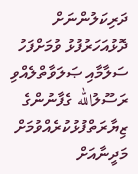ދަރިކަލުންނަށް ދޮޅުއަހަރުފުޅު ވުމަށްފަހު ސަލާމާއި ޞަލަވާތްލެއްވި ރަސޫލުالله ގެފާނުންގެ ޒިޔާރަތްފުޅުކުރެއްވުމަށް މަދީނާއަށް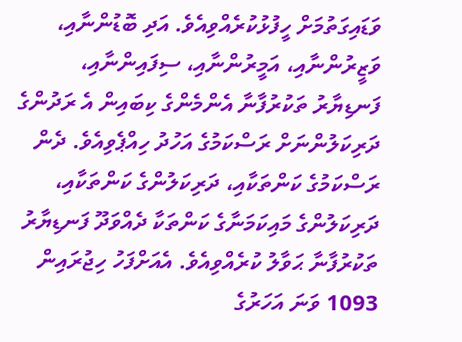ވަޑައިގަތުމަށް ހީފުޅުކުރެއްވިއެވެ. އަދި ބޮޑުންނާއި، ވަޒީރުންނާއި، އަމީރުންނާއި، ސިފައިންނާއި، ފަނޑިޔާރު ތަކުރުފާނާ އެންމެންގެ ކިބައިން އެ ރަދުންގެ ދަރިކަލުންނަށް ރަސްކަމުގެ އަހުދު ހިއްޕެވިއެވެ. ދެން ރަސްކަމުގެ ކަންތަކާއި، ދަރިކަލުންގެ ކަންތަކާއި، ދަރިކަލުންގެ މައިކަމަނާގެ ކަންތަކާ ދެއްވަދޫ ފަނޑިޔާރު ތަކުރުފާނާ ޙަވާލު ކުރެއްވިއެވެ. އެއަށްފަހު ހިޖުރައިން 1093 ވަނަ އަހަރުގެ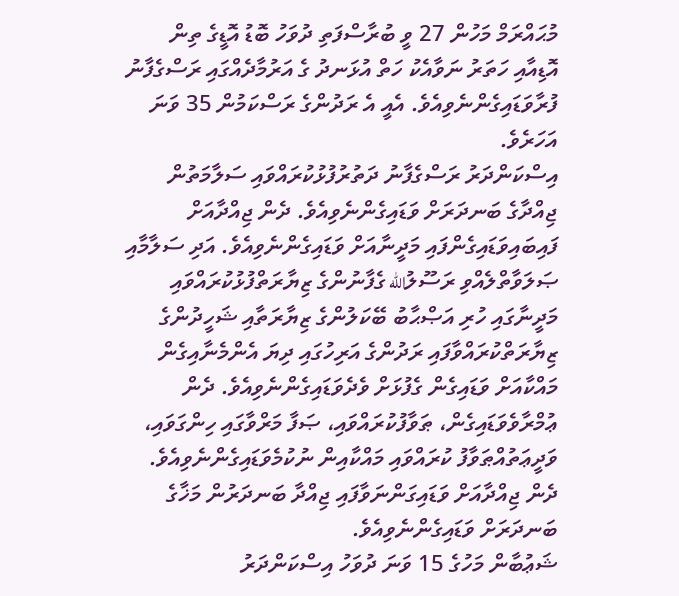މުޙައްރަމް މަހުން 27 ވީ ބުރާސްފަތި ދުވަހު ބޮޑު އޮޑީގެ ތިން އޮޑިއާއި ހަތަރު ނަވާއެކު ހަތް އުޅަނދު ގެ އަރުމާދެއްގައި ރަސްގެފާނު ފުރާވަޑައިގެންނެވިއެވެ. އެއީ އެ ރަދުންގެ ރަސްކަމުން 35 ވަނަ އަހަރެވެ.
އިސްކަންދަރު ރަސްގެފާނު ދަތުރުފުޅުކުރައްވައި ސަލާމަތުން ޖިއްދާގެ ބަނދަރަށް ވަޑައިގެންނެވިއެވެ. ދެން ޖިއްދާއަށް ފައިބައިވަޑައިގެންފައި މަދީނާއަށް ވަޑައިގެންނެވިއެވެ. އަދި ސަލާމާއި ޞަލަވާތްލެއްވި ރަސޫލުالله ގެފާނުންގެ ޒިޔާރަތްފުޅުކުރައްވައި މަދީނާގައި ހުރި އަޞްޙާބު ބޭކަލުންގެ ޒިޔާރަތާއި ޝަހީދުންގެ ޒިޔާރަތްކުރައްވާފައި ރަދުންގެ އަރިހުގައި ދިޔަ އެންމެނާއިގެން މައްކާއަށް ވަޑައިގެން ގެފުޅަށް ވެދެވަޑައިގެންނެވިއެވެ. ދެން ޢުމްރާވެވަޑައިގެން، ޠަވާފުކުރައްވައި، ޞަފާ މަރްވާގައި ހިންގަވައި، ވަދީޢަތުއްޠަވާފު ކުރައްވައި މައްކާއިން ނުކުމެވަޑައިގެންނެވިއެވެ. ދެން ޖިއްދާއަށް ވަޑައިގަންނަވާފައި ޖިއްދާ ބަނދަރުން މަޚާގެ ބަނދަރަށް ވަޑައިގެންނެވިއެވެ.
ޝަޢުބާން މަހުގެ 15 ވަނަ ދުވަހު އިސްކަންދަރު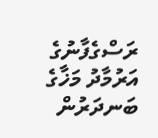ރަސްގެފާނުގެ އަރުމާދު މަޚާގެ ބަނދަރުން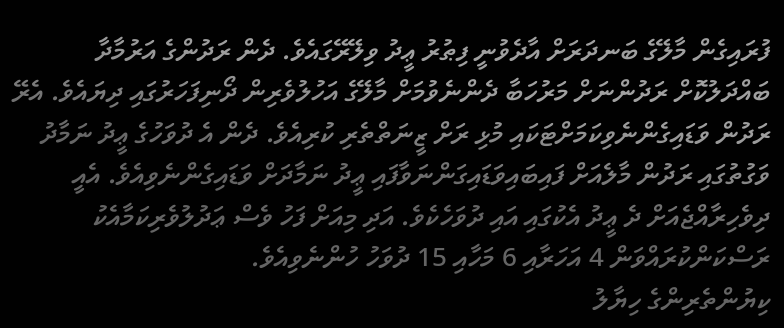ފުރައިގެން މާލޭގެ ބަނދަރަށް އާދެވުނީ ފިޠުރު ޢީދު ވިލޭރޭގައެވެ. ދެން ރަދުންގެ އަރުމާދާ ބައްދަލުކޮށް ރަދުންނަށް މަރުހަބާ ދެންނެވުމަށް މާލޭގެ އަހުލުވެރިން ދޯނިފަހަރުގައި ދިޔައެވެ. އެރޭ ރަދުން ވަޑައިގެންނެވިކަމަށްޓަކައި މުޅި ރަށް ޒީނަތްތެރި ކުރިއެވެ. ދެން އެ ދުވަހުގެ ޢީދު ނަމާދު ވަގުތުގައި ރަދުން މާލެއަށް ފައިބައިވަޑައިގަންނަވާފައި ޢީދު ނަމާދަށް ވަޑައިގެންނެވިއެވެ. އެއީ ދިވެހިރާއްޖެއަށް ދެ ޢީދު އެކުގައި އައި ދުވަހެކެވެ. އަދި މިއަށް ފަހު ވެސް ޢަދުލުވެރިކަމާއެކު ރަސްކަންކުރައްވަން 4 އަހަރާއި 6 މަހާއި 15 ދުވަހު ހުންނެވިއެވެ.
ކިޔުންތެރިންގެ ހިޔާލު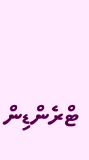ޓްރެންޑިން